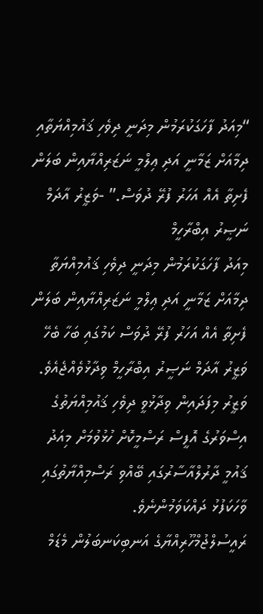“މިއަދު ފާހަގަކުރަމުން މިދަނީ ދިވެހި ޤައުމިއްޔަތާއި ދިމާއަށް ޒަމާނީ އަދި ޢިލްމީ ނަޒަރިއްޔާއިން ބަލަން ފެށިތާ އެއް އަހަރު ފުރޭ ދުވަސް.” -ވަޒީރު އާދަމް ނަޞީރު އިބްރާހީމް
މިއަދު ފާހަގަކުރަމުން މިދަނީ ދިވެހި ޤައުމިއްޔަތާ ދިމާއަށް ޒަމާނީ އަދި ޢިލްމީ ނަޒަރިއްޔާއިން ބަލަން ފެށިތާ އެއް އަހަރު ފުރޭ ދުވަސް ކަމުގައި ބަހާ ބެހޭ ވަޒީރު އާދަމް ނަޞީރު އިބްރާހީމް ވިދާޅުވެއްޖެއެވެ. ވަޒީރު މިފަދައިން ވިދާޅުވީ ދިވެހި ޤައުމިއްޔަތުގެ އިސްވަރުގެ އޮފީސް ރަސްމީކޮށް ހުޅުވުމަށް މިއަދު ޤައުމީ ދާރުލްއާސާރުގައި ބޭއްވި ރަސްމިއްޔާތުގައި ވާހަކަފުޅު ދައްކަވަމުންނެވެ.
ރައީސުލްޖުމްހޫރިއްޔާގެ އަނބިކަނބަލުން މެޑަމް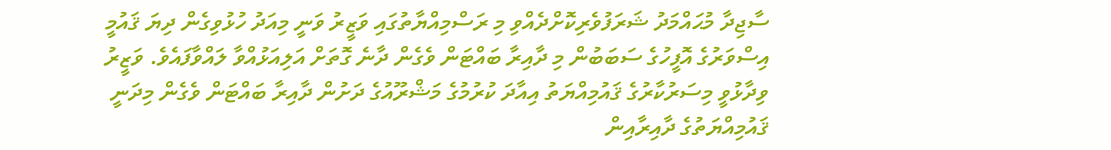ސާޖިދާ މުޙައްމަދު ޝަރަފުވެރިކޮށްދެއްވި މި ރަސްމިއްޔާތުގައި ވަޒީރު ވަނީ މިއަދު ހުޅުވިގެން ދިޔަ ޤައުމީ އިސްވަރުގެ އޮފީހުގެ ސަބަބުން މި ދާއިރާ ބައްޓަން ވެގެން ދާނެ ގޮތަށް އަލިއަޅުއްވާ ލައްވާފައެވެ. ވަޒީރު ވިދާޅުވީ މިސަރުކާރުގެ ޤައުމިއްޔަތު އިއާދަ ކުރުމުގެ މަޝްރޫއުގެ ދަށުން ދާއިރާ ބައްޓަން ވެގެން މިދަނީ ޤައުމިއްޔަތުގެ ދާއިރާއިން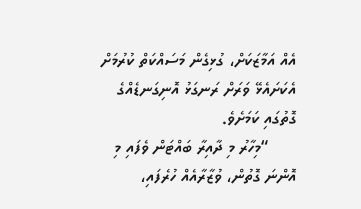އެއް އަމާޒަކަށް، ގުޅިގެން މަސައްކަތް ކުރުމަށް އެކަށައެޅޭ ވަރަށް ރަނގަޅު އޮނިގަނޑެއްގެ ގޮތުގައި ކަމަށެވެ.
      “މިހާރު މި ދާއިރާ ބައްޓަން ވެފައި މި އޮންނަ ގޮތުން، ވުޒާރާއެއް ހުރެފައި،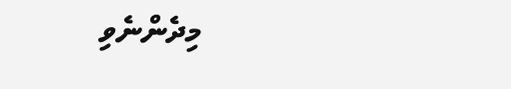މިދެންނެވި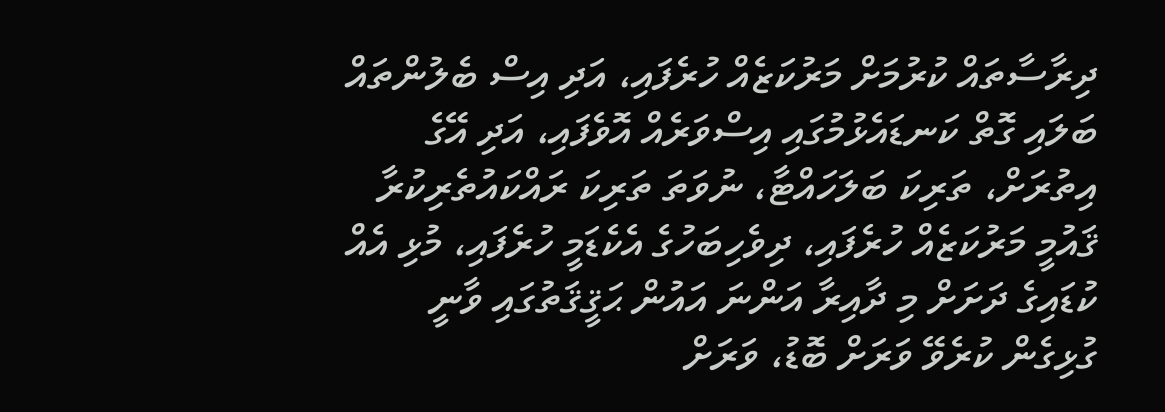ދިރާސާތައް ކުރުމަށް މަރުކަޒެއް ހުރެފައި، އަދި އިސް ބެލުންތައް ބަލައި ގޮތް ކަނޑައެޅުމުގައި އިސްވަރެއް އޮވެފައި، އަދި އޭގެ އިތުރަށް، ތަރިކަ ބަލަހައްޓާ، ނުވަތަ ތަރިކަ ރައްކައުތެރިކުރާ ޤައުމީ މަރުކަޒެއް ހުރެފައި، ދިވެހިބަހުގެ އެކެޑަމީ ހުރެފައި، މުޅި އެއް ކުޑައިގެ ދަށަށް މި ދާއިރާ އަންނަ އައުން ޙަޤީޤަތުގައި ވާނީ ގުޅިގެން ކުރެވޭ ވަރަށް ބޮޑު، ވަރަށް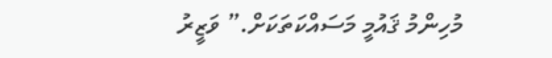މުހިންމު ޤައުމީ މަސައްކަތަކަށް.” ވަޒީރު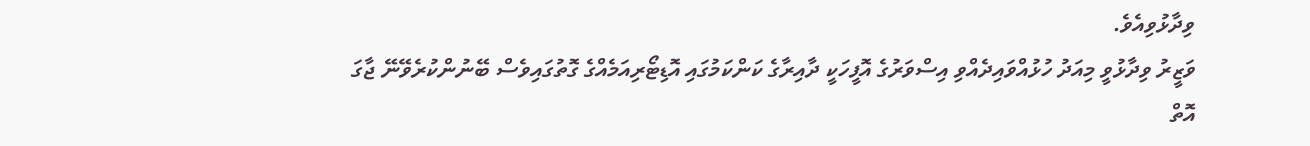ވިދާޅުވިއެވެ.
ވަޒީރު ވިދާޅުވީ މިއަދު ހުޅުއްވައިދެއްވި އިސްވަރުގެ އޮފީހަކީ ދާއިރާގެ ކަންކަމުގައި އޮޑިޓޯރިއަމެއްގެ ގޮތުގައިވެސް ބޭނުންކުރެވޭނޭ ޖާގަ އޮތް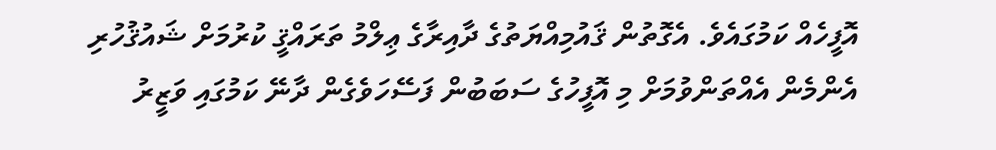އޮފީހެއް ކަމުގައެވެ. އެގޮތުން ޤައުމިއްޔަތުގެ ދާއިރާގެ ޢިލްމު ތަރައްޤީ ކުރުމަށް ޝައުޤުހުރި އެންމެން އެއްތަންވުމަށް މި އޮފީހުގެ ސަބަބުން ފަސޭހަވެގެން ދާނޭ ކަމުގައި ވަޒީރު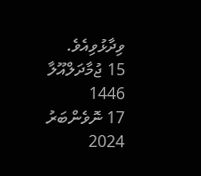ވިދާޅުވިއެވެ.
15 ޖުމާދަލްއޫލާ 1446
17 ނޮވެންބަރު 2024